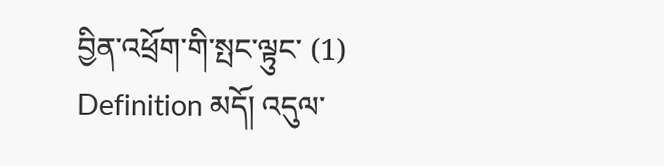བྱིན་འཕྲོག་གི་སྤང་ལྟུང་ (1)
Definition མདོ། འདུལ་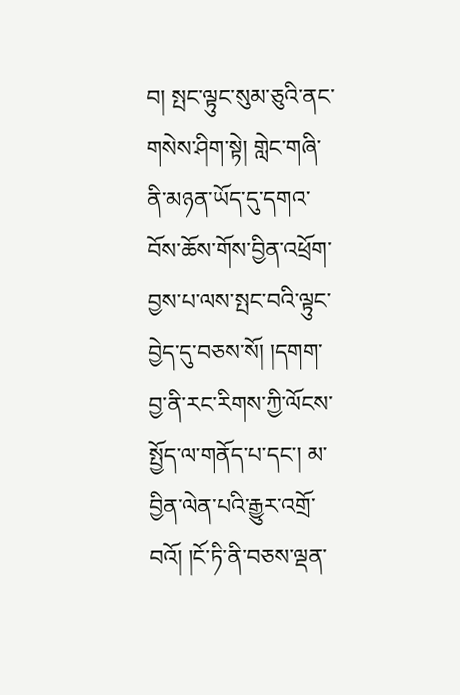བ། སྤང་ལྟུང་སུམ་ཅུའི་ནང་གསེས་ཤིག་སྟེ། གླེང་གཞི་ནི་མཉན་ཡོད་དུ་དགའ་བོས་ཆོས་གོས་བྱིན་འཕྲོག་བྱས་པ་ལས་སྤང་བའི་ལྟུང་བྱེད་དུ་བཅས་སོ། །དགག་བྱ་ནི་རང་རིགས་ཀྱི་ལོངས་སྤྱོད་ལ་གནོད་པ་དང་། མ་བྱིན་ལེན་པའི་རྒྱུར་འགྲོ་བའོ། །ངོ་ཏི་ནི་བཅས་ལྡན་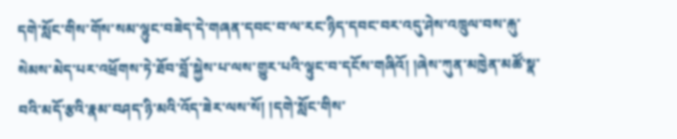དགེ་སློང་གིས་གོས་སམ་ལྷུང་བཟེད་དེ་གཞན་དབང་བ་ལ་རང་ཉིད་དབང་བར་འདུ་ཤེས་འཁྲུལ་བས་རྐུ་སེམས་མེད་པར་འཕྲོགས་ཏེ་ཐོབ་བློ་སྐྱེས་པ་ལས་གྱུར་པའི་ལྟུང་བ་དངོས་གཞིའོ། །ཞེས་ཀུན་མཁྱེན་མཚོ་སྣ་བའི་མདོ་རྩའི་རྣམ་བཤད་ཉི་མའི་འོད་ཟེར་ལས་སོ། །དགེ་སློང་གིས་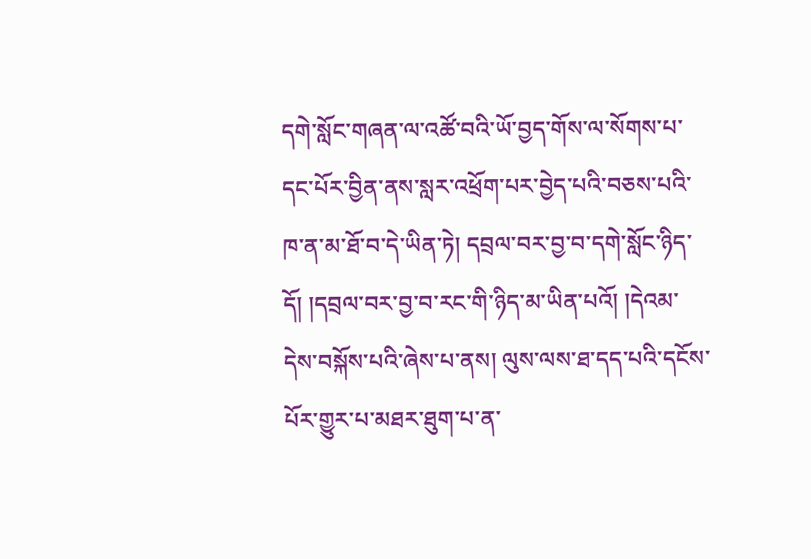དགེ་སློང་གཞན་ལ་འཚོ་བའི་ཡོ་བྱད་གོས་ལ་སོགས་པ་དང་པོར་བྱིན་ནས་སླར་འཕྲོག་པར་བྱེད་པའི་བཅས་པའི་ཁ་ན་མ་ཐོ་བ་དེ་ཡིན་ཏེ། དབྲལ་བར་བྱ་བ་དགེ་སློང་ཉིད་དོ། །དབྲལ་བར་བྱ་བ་རང་གི་ཉིད་མ་ཡིན་པའོ། །དེའམ་དེས་བསྐོས་པའི་ཞེས་པ་ནས། ལུས་ལས་ཐ་དད་པའི་དངོས་པོར་གྱུར་པ་མཐར་ཐུག་པ་ན་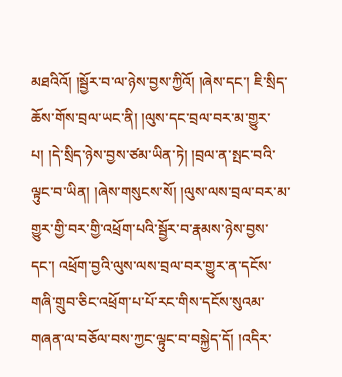མཐའིའོ། །སྦྱོར་བ་ལ་ཉེས་བྱས་ཀྱིའོ། །ཞེས་དང་། ཇི་སྲིད་ཆོས་གོས་བྲལ་ཡང་ནི། །ལུས་དང་བྲལ་བར་མ་གྱུར་པ། །དེ་སྲིད་ཉེས་བྱས་ཙམ་ཡིན་ཏེ། །བྲལ་ན་སྤང་བའི་ལྟུང་བ་ཡིན། །ཞེས་གསུངས་སོ། །ལུས་ལས་བྲལ་བར་མ་གྱུར་གྱི་བར་གྱི་འཕྲོག་པའི་སྦྱོར་བ་རྣམས་ཉེས་བྱས་དང་། འཕྲོག་བྱའི་ལུས་ལས་བྲལ་བར་གྱུར་ན་དངོས་གཞི་གྲུབ་ཅིང་འཕྲོག་པ་པོ་རང་གིས་དངོས་སུའམ་གཞན་ལ་བཅོལ་བས་ཀྱང་ལྟུང་བ་བསྐྱེད་དོ། །འདིར་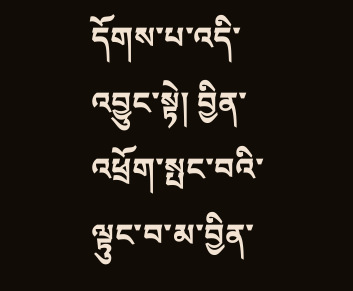དོགས་པ་འདི་འབྱུང་སྟེ། བྱིན་འཕྲོག་སྤང་བའི་ལྟུང་བ་མ་བྱིན་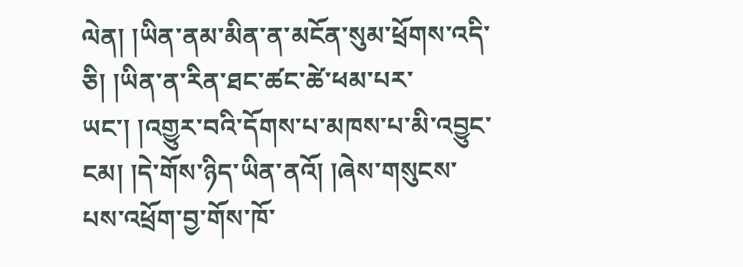ལེན། །ཡིན་ནམ་མིན་ན་མངོན་སུམ་ཕྲོགས་འདི་ཅི། །ཡིན་ན་རིན་ཐང་ཚང་ཚེ་ཕམ་པར་ཡང་། །འགྱུར་བའི་དོགས་པ་མཁས་པ་མི་འབྱུང་ངམ། །དེ་གོས་ཉིད་ཡིན་ནའོ། །ཞེས་གསུངས་པས་འཕྲོག་བྱ་གོས་ཁོ་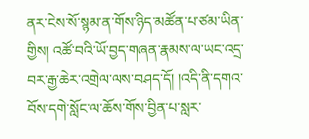ནར་ངེས་སོ་སྙམ་ན་གོས་ཉིད་མཚོན་པ་ཙམ་ཡིན་གྱིས། འཚོ་བའི་ཡོ་བྱད་གཞན་རྣམས་ལ་ཡང་འདྲ་བར་རྒྱ་ཆེར་འགྲེལ་ལས་བཤད་དོ། །འདི་ནི་དགའ་བོས་དགེ་སློང་ལ་ཆོས་གོས་བྱིན་པ་སླར་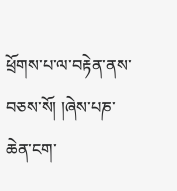ཕྲོགས་པ་ལ་བརྟེན་ནས་བཅས་སོ། །ཞེས་པཎ་ཆེན་ངག་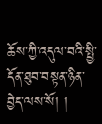ཆོས་ཀྱི་འདུལ་བའི་སྤྱི་དོན་ཐུབ་བསྟན་ཉིན་བྱེད་ལས་སོ། །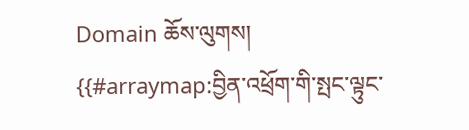Domain ཆོས་ལུགས།
{{#arraymap:བྱིན་འཕྲོག་གི་སྤང་ལྟུང་